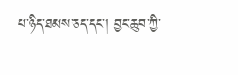པ་ཉིད་ཐམས་ཅད་དང་། བྱང་ཆུབ་ཀྱི་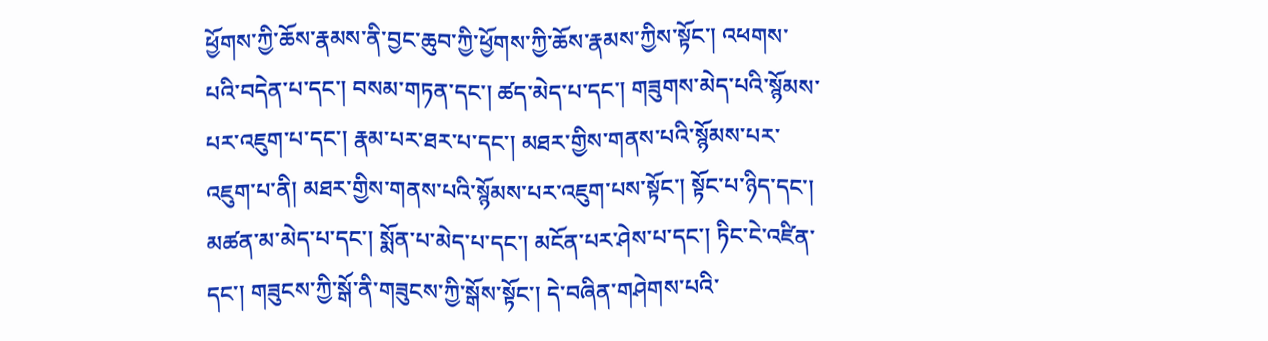ཕྱོགས་ཀྱི་ཆོས་རྣམས་ནི་བྱང་ཆུབ་ཀྱི་ཕྱོགས་ཀྱི་ཆོས་རྣམས་ཀྱིས་སྟོང་། འཕགས་པའི་བདེན་པ་དང་། བསམ་གཏན་དང་། ཚད་མེད་པ་དང་། གཟུགས་མེད་པའི་སྙོམས་པར་འཇུག་པ་དང་། རྣམ་པར་ཐར་པ་དང་། མཐར་གྱིས་གནས་པའི་སྙོམས་པར་འཇུག་པ་ནི། མཐར་གྱིས་གནས་པའི་སྙོམས་པར་འཇུག་པས་སྟོང་། སྟོང་པ་ཉིད་དང་། མཚན་མ་མེད་པ་དང་། སྨོན་པ་མེད་པ་དང་། མངོན་པར་ཤེས་པ་དང་། ཏིང་ངེ་འཛིན་དང་། གཟུངས་ཀྱི་སྒོ་ནི་གཟུངས་ཀྱི་སྒོས་སྟོང་། དེ་བཞིན་གཤེགས་པའི་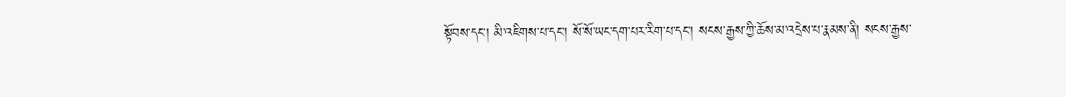སྟོབས་དང་། མི་འཇིགས་པ་དང་། སོ་སོ་ཡང་དག་པར་རིག་པ་དང་། སངས་རྒྱས་ཀྱི་ཆོས་མ་འདྲེས་པ་རྣམས་ནི། སངས་རྒྱས་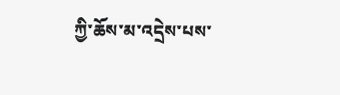ཀྱི་ཆོས་མ་འདྲེས་པས་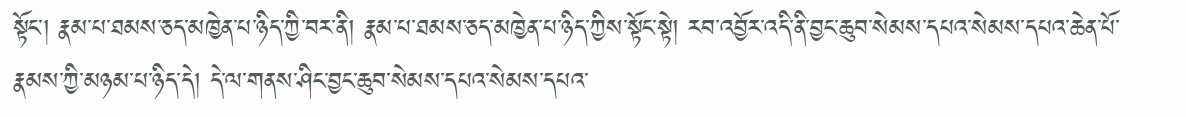སྟོང་། རྣམ་པ་ཐམས་ཅད་མཁྱེན་པ་ཉིད་ཀྱི་བར་ནི། རྣམ་པ་ཐམས་ཅད་མཁྱེན་པ་ཉིད་ཀྱིས་སྟོང་སྟེ། རབ་འབྱོར་འདི་ནི་བྱང་ཆུབ་སེམས་དཔའ་སེམས་དཔའ་ཆེན་པོ་རྣམས་ཀྱི་མཉམ་པ་ཉིད་དེ། དེ་ལ་གནས་ཤིང་བྱང་ཆུབ་སེམས་དཔའ་སེམས་དཔའ་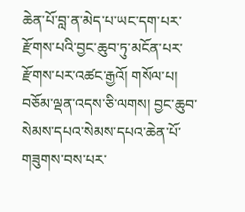ཆེན་པོ་བླ་ན་མེད་པ་ཡང་དག་པར་རྫོགས་པའི་བྱང་ཆུབ་ཏུ་མངོན་པར་རྫོགས་པར་འཚང་རྒྱའོ། གསོལ་པ། བཅོམ་ལྡན་འདས་ཅི་ལགས། བྱང་ཆུབ་སེམས་དཔའ་སེམས་དཔའ་ཆེན་པོ་གཟུགས་བས་པར་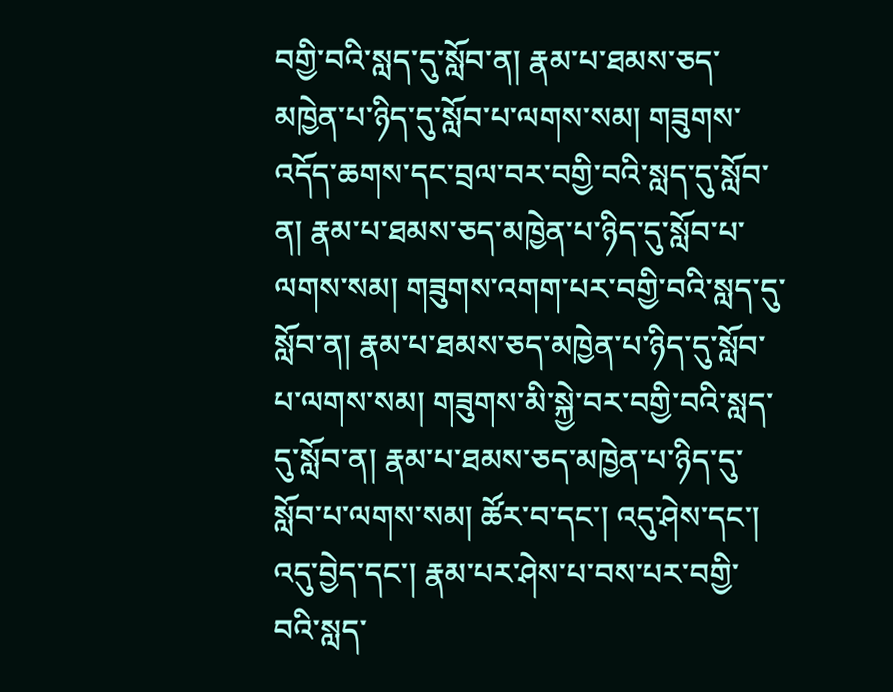བགྱི་བའི་སླད་དུ་སློབ་ན། རྣམ་པ་ཐམས་ཅད་མཁྱེན་པ་ཉིད་དུ་སློབ་པ་ལགས་སམ། གཟུགས་འདོད་ཆགས་དང་བྲལ་བར་བགྱི་བའི་སླད་དུ་སློབ་ན། རྣམ་པ་ཐམས་ཅད་མཁྱེན་པ་ཉིད་དུ་སློབ་པ་ལགས་སམ། གཟུགས་འགག་པར་བགྱི་བའི་སླད་དུ་སློབ་ན། རྣམ་པ་ཐམས་ཅད་མཁྱེན་པ་ཉིད་དུ་སློབ་པ་ལགས་སམ། གཟུགས་མི་སྐྱེ་བར་བགྱི་བའི་སླད་དུ་སློབ་ན། རྣམ་པ་ཐམས་ཅད་མཁྱེན་པ་ཉིད་དུ་སློབ་པ་ལགས་སམ། ཚོར་བ་དང་། འདུ་ཤེས་དང་། འདུ་བྱེད་དང་། རྣམ་པར་ཤེས་པ་བས་པར་བགྱི་བའི་སླད་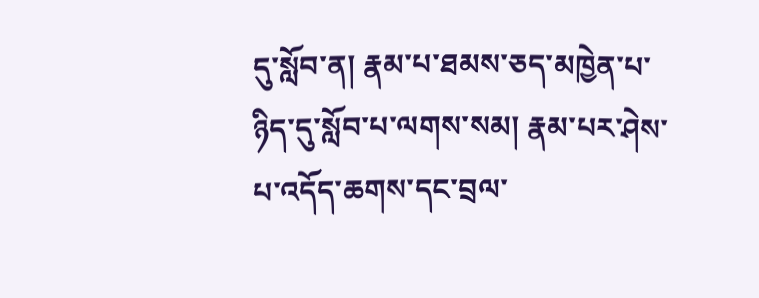དུ་སློབ་ན། རྣམ་པ་ཐམས་ཅད་མཁྱེན་པ་ཉིད་དུ་སློབ་པ་ལགས་སམ། རྣམ་པར་ཤེས་པ་འདོད་ཆགས་དང་བྲལ་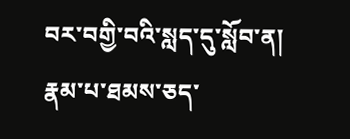བར་བགྱི་བའི་སླད་དུ་སློབ་ན། རྣམ་པ་ཐམས་ཅད་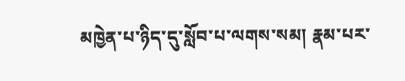མཁྱེན་པ་ཉིད་དུ་སློབ་པ་ལགས་སམ། རྣམ་པར་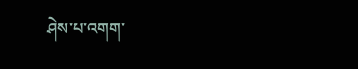ཤེས་པ་འགག་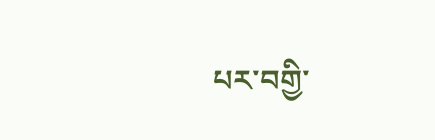པར་བགྱི་